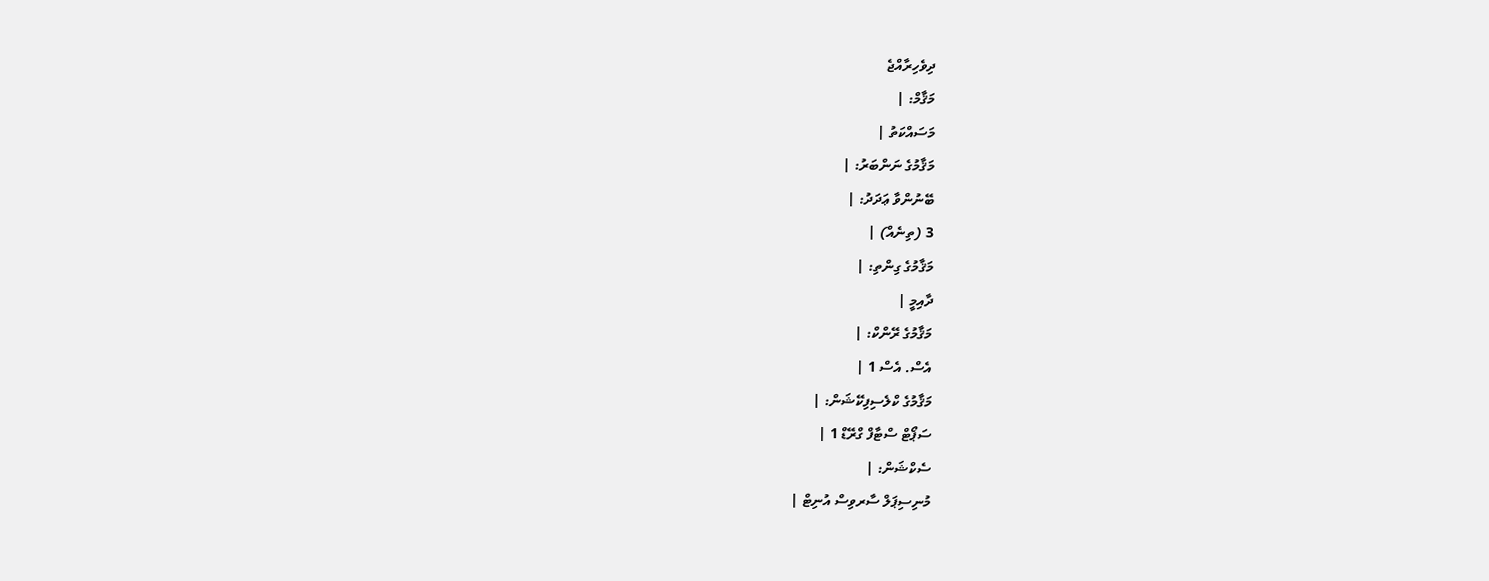ދިވެހިރާއްޖެ
މަޤާމް: |
މަސައްކަތު |
މަޤާމުގެ ނަންބަރު: |
ބޭނުންވާ ޢަދަދު: |
3 (ތިނެއް) |
މަޤާމުގެ ގިންތި: |
ދާއިމީ |
މަޤާމުގެ ރޭންކް: |
އެސް. އެސް 1 |
މަޤާމުގެ ކްލެސިފިކޭޝަން: |
ސަޕޯޓް ސްޓާފް ގްރޭޑް 1 |
ސެކްޝަން: |
މުނިސިޕަލް ސާރވިސް އުނިޓް |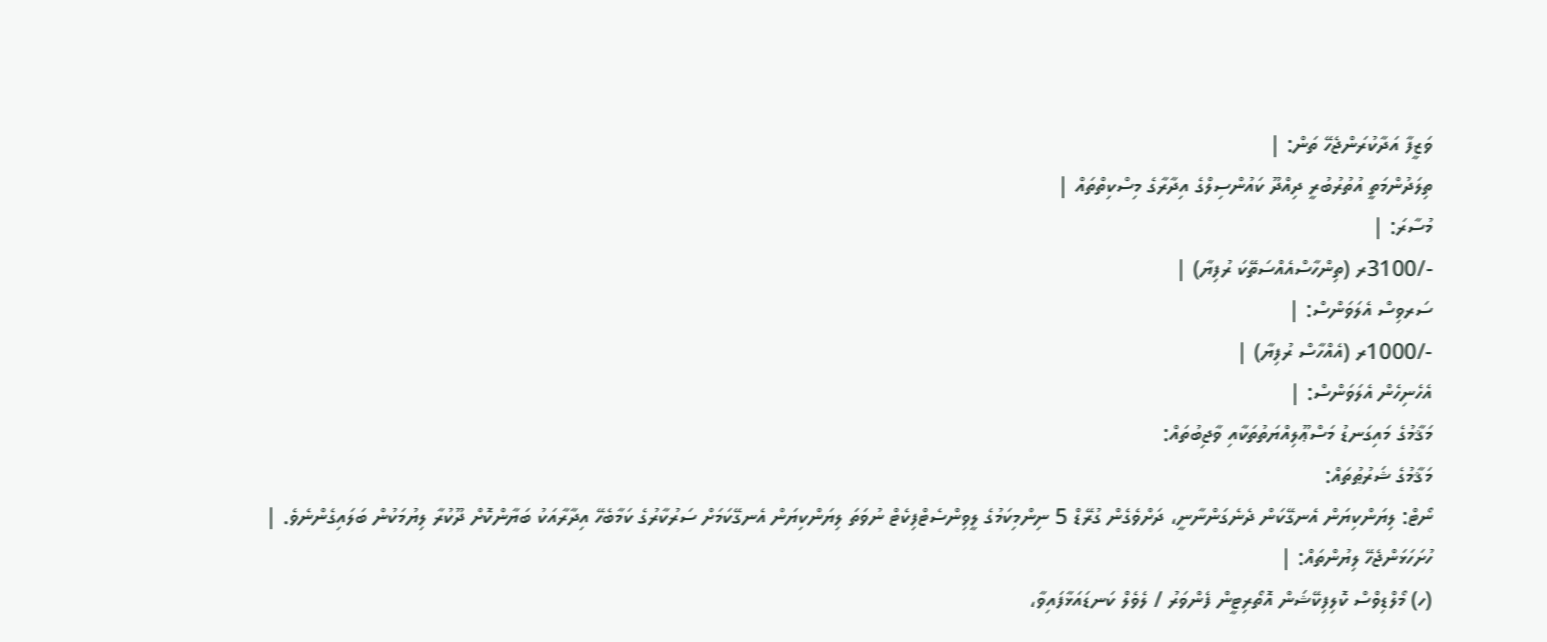ވަޒީފާ އަދާކުރަންޖެހޭ ތަން: |
ތިލަދުންމަތީ އުތުރުބުރީ ދިއްދޫ ކައުންސިލްގެ އިދާރާގެ މިސްކިތްތައް |
މުސާރަ: |
-/3100ރ (ތިންހާސްއެއްސަތޭކަ ރުފިޔާ) |
ސަރވިސް އެލަވަންސް: |
-/1000ރ (އެއްހާސް ރުފިޔާ) |
އެހެނިހެން އެލަވަންސް: |
މަޤާމުގެ މައިގަނޑު މަސްޢޫލިއްޔަތުތަކާއި ވާޖިބުތައް:
މަޤާމުގެ ޝަރުޠުތައް:
ނޯޓް: ލިޔަންކިޔަން އެނގޭކަން ދެނެގަންނާނީ، ދަށްވެގެން ގުރޭޑް 5 ނިންމިކަމުގެ ލީވިންސެޓްފިކެޓް ނުވަތަ ލިޔަންކިޔަން އެނގޭކަމަށް ސަރުކާރުގެ ކަމާބެހޭ އިދާރާއަކު ބަޔާންކޮށް ދޫކުރާ ލިޔުމަކުން ބަލައިގެންނެވެ. |
ހުށަހަޅަންޖެހޭ ލިޔުންތައް: |
(ހ) މޯލްޑިވްސް ކޮލިފިކޭޝަން އޮތޯރިޓީން ފެންވަރު / ލެވެލް ކަނޑައަޅާފައިވާ،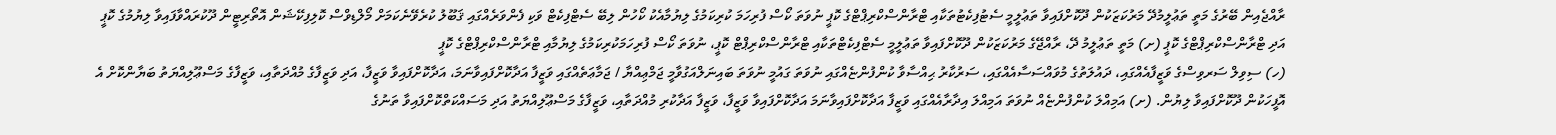ރާއްޖެއިން ބޭރުގެ މަތީ ތަޢުލީމުދޭ މަރުކަޒަކުން ދޫކޮށްފައިވާ ތަޢުލީމީ ސެޓުފިކެޓުތަކާއި ޓްރާންސްކްރިޕްޓްގެ ކޮޕީ ނުވަތަ ކޯސް ފުރިހަމަ ކުރިކަމުގެ ލިޔުމާއެކު ކޯހުން ލިބޭ ސެޓްފިކެޓް ވަކި ފެންވަރެއްގައި ޤަބޫލު ކުރެވޭނެކަމަށް މޯލްޑިވްސް ކޮލިފިކޭޝަން އޮތޯރިޓީން ދޫކުރައްވާފައިވާ ލިޔުމުގެ ކޮޕީ އަދި ޓްރާންސްކްރިޕްޓްގެ ކޮޕީ (ށ) މަތީ ތަޢުލީމު ދޭ، ރާއްޖޭގެ މަރުކަޒަކުން ދޫކޮށްފައިވާ ތަޢުލީމީ ސެޓްފިކެޓްތަކާއި ޓްރާންސްކްރިޕްޓް ކޮޕީ، ނުވަތަ ކޯސް ފުރިހަމަކުރިކަމުގެ ލިޔުމާއި ޓްރާންސްކްރިޕްޓްގެ ކޮޕީ
(ހ) ސިވިލް ސަރވިސްގެ ވަޒީފާއެއްގައި، ދައުލަތުގެ މުވައްސަސާއެއްގައި، ސަރުކާރު ޙިއްސާވާ ކުންފުންޏެއްގައި ނުވަތަ ގައުމީ ނުވަތަ ބައިނަލްއަގުވާމީ ޖަމްޢިއްޔާ / ޖަމާޢަތެއްގައި ވަޒީފާ އަދާކޮށްފައިވާނަމަ، އަދާކޮށްފައިވާ ވަޒީފާ، އަދި ވަޒީފާގެ މުއްދަތާއި، ވަޒީފާގެ މަސްޢޫލިއްޔަތު ބަޔާންކޮށް އެ އޮފީހަކުން ދޫކޮށްފައިވާ ލިޔުން. (ށ) އަމިއްލަ ކުންފުންޏެއް ނުވަތަ އަމިއްލަ އިދާރާއެއްގައި ވަޒީފާ އަދާކޮށްފައިވާނަމަ އަދާކޮށްފައިވާ ވަޒީފާ، ވަޒީފާ އަދާކުރި މުއްދަތާއި، ވަޒީފާގެ މަސްޢޫލިއްޔަތު އަދި މަސައްކަތްކޮށްފައިވާ ތަނުގެ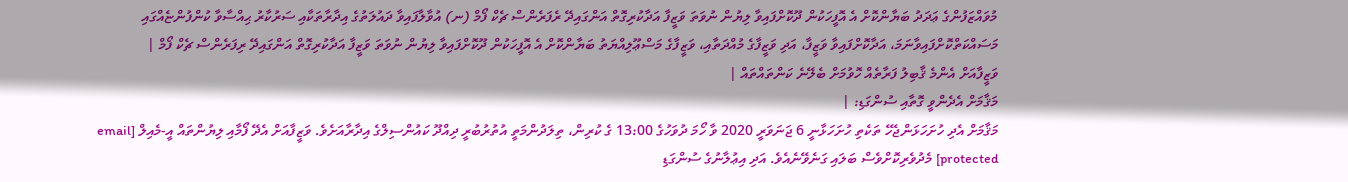މުވައްޒަފުންގެ ޢަދަދު ބަޔާންކޮށް އެ އޮފީހަކުން ދޫކޮށްފައިވާ ލިޔުން ނުވަތަ ވަޒީފާ އަދާކުރިގޮތް އަންގައިދޭ ރެފަރެންސް ޗެކް ފޯމް (ނ) އުވާލާފައިވާ ދައުލަތުގެ އިދާރާތަކާއި ސަރުކާރު ޙިއްސާވާ ކުންފުންޏެއްގައި މަސައްކަތްކޮށްފައިވާނަމަ، އަދާކޮށްފައިވާ ވަޒީފާ، އަދި ވަޒީފާގެ މުއްދަތާއި، ވަޒީފާގެ މަސްޢޫލިއްޔަތު ބަޔާންކޮށް އެ އޮފީހަކުން ދޫކޮށްފައިވާ ލިޔުން ނުވަތަ ވަޒީފާ އަދާކުރިގޮތް އަންގައިދޭ ރިފަރެންސް ޗެކް ފޯމް |
ވަޒީފާއަށް އެންމެ ޤާބިލު ފަރާތެއް ހޮވުމަށް ބެލޭނެ ކަންތައްތައް |
މަޤާމަށް އެދެންވީ ގޮތާއި ސުންގަޑި: |
މަޤާމަށް އެދި ހުށަހަޅަންޖެހޭ ތަކެތި ހުށަހަޅާނީ 6 ޖަނަވަރީ 2020 ވާ ހޯމަ ދުވަހުގެ 13:00 ގެ ކުރިން، ތިލަދުންމަތީ އުތުރުބުރީ ދިއްދޫ ކައުންސިލްގެ އިދާރާއަށެވެ. ވަޒީފާއަށް އެދޭ ފޯމާއި ލިޔުންތައް އީ-މެއިލް [email protected] މެދުވެރިކޮށްވެސް ބަލައި ގަނެވޭނެއެވެ. އަދި އިޢުލާނުގެ ސުންގަޑި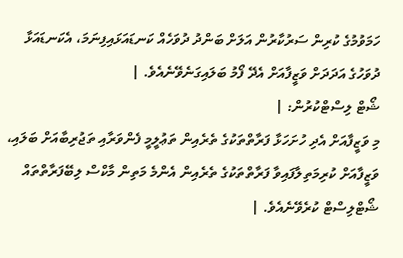ހަމަވުމުގެ ކުރިން ސަރުކާރުން އަލަށް ބަންދު ދުވަހެއް ކަނޑައަޅައިފިނަމަ، އެކަނޑައަޅާ ދުވަހުގެ އަދަދަށް ވަޒީފާއަށް އެދޭ ފޯމު ބަލައިގަނެވޭނެއެވެ. |
ޝޯޓް ލިސްޓްކުރުން: |
މި ވަޒީފާއަށް އެދި ހުށަހަޅާ ފަރާތްތަކުގެ ތެރެއިން ތަޢުލީމީ ފެންވަރާއި ތަޖުރިބާއަށް ބަލައި، ވަޒީފާއަށް ކުރިމަތިލާފައިވާ ފަރާތްތަކުގެ ތެރެއިން އެންމެ މަތިން މާކްސް ލިބޭފަރާތްތައް ޝޯޓްލިސްޓް ކުރެވޭނެއެވެ. |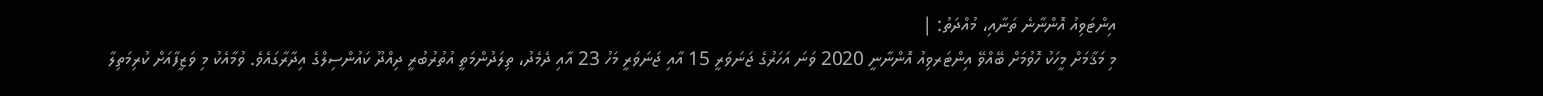އިންޓަވިއު އޮންނާނެ ތަނާއި، މުއްދަތު: |
މި މަޤާމަށް މީހަކު ހޮވުމަށް ބޭއްވޭ އިންޓަރވިއު އޮންނާނީ 2020 ވަނަ އަހަރުގެ ޖަނަވަރީ 15 އާއި ޖަނަވަރީ މަހު 23 އާއި ދެމެދު، ތިލަދުންމަތީ އުތުރުބުރީ ދިއްދޫ ކައުންސިލްގެ އިދާރާގައެވެ. ވުމާއެކު މި ވަޒީފާއަށް ކުރިމަތިލާ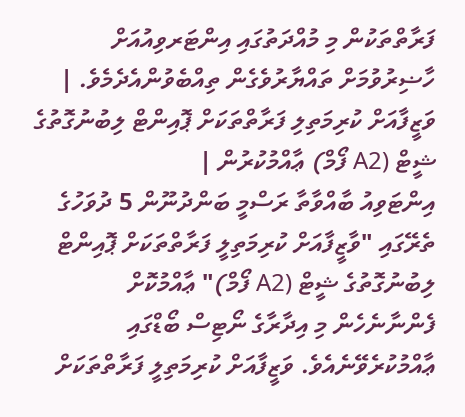ފަރާތްތަކުން މި މުއްދަތުގައި އިންޓަރވިއުއަށް ހާޟިރުވުމަށް ތައްޔާރުވެގެން ތިއްބެވުންއެދެމެވެ. |
ވަޒީފާއަށް ކުރިމަތިލި ފަރާތްތަކަށް ޕޮއިންޓް ލިބުނުގޮތުގެ ޝީޓް (A2 ފޯމް) ޢާއްމުކުރުން |
އިންޓަވިއު ބާއްވާތާ ރަސްމީ ބަންދުނޫން 5 ދުވަހުގެ ތެރޭގައި "ވާޒީފާއަށް ކުރިމަތިލީ ފަރާތްތަކަށް ޕޮއިންޓް ލިބުނުގޮތުގެ ޝީޓް (A2 ފޯމް)" ޢާއްމުކޮށް ފެންނާނެހެން މި އިދާރާގެ ނޯޓިސް ބޯޑްގައި ޢާއްމުކުރެވޭނެއެވެ. ވަޒީފާއަށް ކުރިމަތިލީ ފަރާތްތަކަށް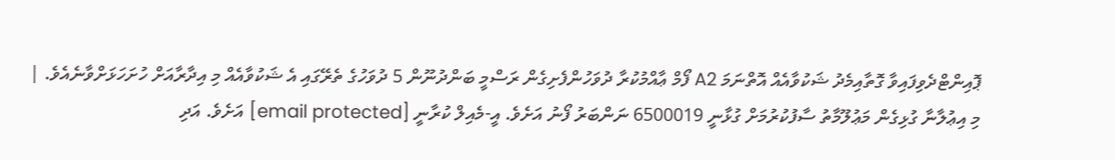ޕޮއިންޓްދެވިފައިވާ ގޮތާއިމެދު ޝަކުވާއެއް އޮތްނަމަ A2 ފޯމް ޢާއްމުކުރާ ދުވަހުންފެށިގެން ރަސްމީ ބަންދުނޫން 5 ދުވަހުގެ ތެރޭގައި އެ ޝަކުވާއެއް މި އިދާރާއަށް ހުށަހަޅަށްވާނެއެވެ. |
މި އިޢުލާނާ ގުޅިގެން މަޢުލޫމާތު ސާފުކުރުމަށް ގުޅާނީ 6500019 ނަންބަރު ފޯނު އަށެވެ. އީ-މެއިލް ކުރާނީ [email protected] އަށެވެ. އަދި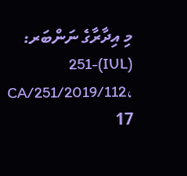މި އިދާރާގެ ނަންބަރ: (IUL)251-CA/251/2019/112، 17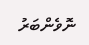ނޮވެންބަރު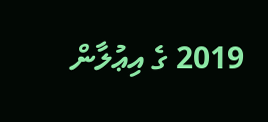2019 ގެ އިޢުލާން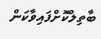ބާތިލްކޮށްފައިވާކަން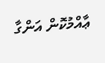ޢާއްމުކޮން އަންގާ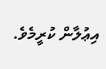އިޢުލާން ކުރީމެވެ.